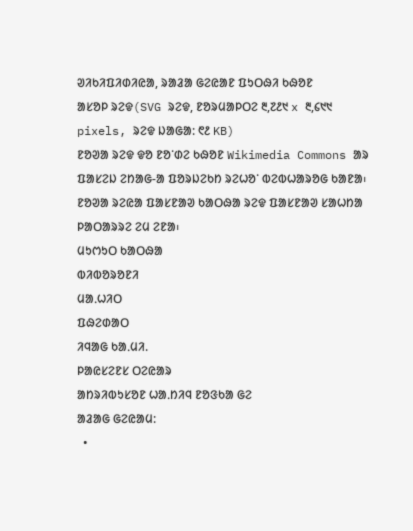ᱣᱤᱠᱤᱯᱤᱰᱤᱭᱟ, ᱨᱟᱲᱟ ᱜᱮᱭᱟᱱ ᱯᱩᱛᱷᱤ ᱠᱷᱚᱱ
ᱟᱥᱚᱞ ᱨᱮᱫ(SVG ᱨᱮᱫ, ᱱᱚᱨᱢᱟᱞᱛᱮ ᱓,᱗᱒᱑ x ᱓,᱔᱑᱑ pixels, ᱨᱮᱫ ᱡᱟᱜᱟ: ᱖᱒ KB)
ᱱᱚᱣᱟ ᱨᱮᱫ ᱫᱚ ᱱᱚᱸᱰᱮ ᱠᱷᱚᱱ Wikimedia Commons ᱟᱨ ᱯᱟᱥᱮᱡ ᱮᱴᱟᱜ-ᱟ ᱯᱚᱨᱡᱮᱠᱴ ᱨᱮᱦᱚᱸ ᱵᱮᱵᱦᱟᱨᱚᱜ ᱠᱟᱱᱟ᱾ ᱱᱚᱣᱟ ᱨᱮᱭᱟ ᱯᱟᱥᱱᱟᱣ ᱠᱟᱛᱷᱟ ᱨᱮᱫ ᱯᱟᱥᱱᱟᱣ ᱥᱟᱦᱴᱟ ᱞᱟᱛᱟᱨᱨᱮ ᱮᱢ ᱮᱱᱟ᱾
ᱢᱩᱬᱩᱛ ᱠᱟᱛᱷᱟ
ᱵᱤᱵᱚᱨᱚᱱᱤ
ᱢᱟᱹᱦᱤᱛ
ᱯᱷᱮᱰᱟᱛ
ᱤᱧᱟᱜ ᱠᱟᱹᱢᱤ.
ᱞᱟᱭᱥᱮᱱᱥ ᱛᱮᱭᱟᱨ
ᱟᱴᱨᱤᱵᱩᱥᱚᱱ ᱦᱟᱹᱴᱤᱧ ᱱᱚᱝᱠᱟ ᱜᱮ
ᱟᱲᱟᱜ ᱜᱮᱭᱟᱢ:
  •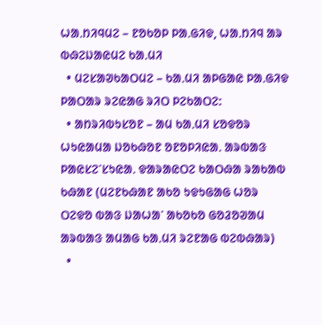ᱦᱟᱹᱴᱤᱧᱢᱮ – ᱱᱚᱠᱚᱞ ᱞᱟᱹᱜᱤᱫ, ᱦᱟᱹᱴᱤᱧ ᱟᱨ ᱵᱷᱮᱡᱟᱭᱢᱮ ᱠᱟᱹᱢᱤ
  • ᱢᱮᱥᱟᱣᱠᱟᱛᱢᱮ – ᱠᱟᱹᱢᱤ ᱟᱞᱜᱟᱭ ᱞᱟᱹᱜᱤᱫ
ᱞᱟᱛᱟᱨ ᱨᱮᱭᱟᱜ ᱨᱤᱛ ᱞᱮᱠᱟᱛᱮ:
  • ᱟᱴᱨᱤᱵᱩᱥᱚᱱ – ᱟᱢ ᱠᱟᱹᱢᱤ ᱥᱚᱫᱚᱨ ᱦᱩᱭᱟᱢᱟ ᱡᱚᱠᱷᱚᱱ ᱚᱱᱚᱞᱤᱭᱟᱹ ᱟᱨᱵᱟᱝ ᱞᱟᱭᱥᱮᱸᱥᱩᱭᱟᱹ ᱫᱟᱨᱟᱭᱛᱮ ᱠᱟᱛᱷᱟ ᱨᱟᱠᱟᱵ ᱠᱷᱟᱱ (ᱢᱮᱱᱠᱷᱟᱱ ᱟᱠᱚ ᱩᱫᱩᱜᱟᱜ ᱦᱚᱨ ᱛᱮᱫᱚ ᱵᱟᱝ ᱡᱟᱦᱟᱸ ᱟᱠᱚᱠᱚ ᱜᱚᱲᱚᱣᱟᱢ ᱟᱨᱵᱟᱝ ᱟᱢᱟᱜ ᱠᱟᱹᱢᱤ ᱨᱮᱱᱟᱜ ᱵᱮᱵᱷᱟᱨ)
  •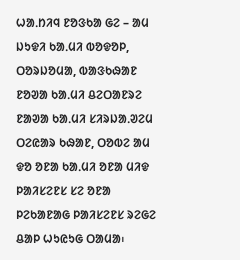ᱦᱟᱹᱴᱤᱧ ᱱᱚᱝᱠᱟ ᱜᱮ – ᱟᱢ ᱡᱩᱫᱤ ᱠᱟᱹᱢᱤ ᱵᱚᱫᱚᱞ, ᱛᱚᱨᱡᱚᱢᱟ, ᱵᱟᱝᱠᱷᱟᱱ ᱱᱚᱣᱟ ᱠᱟᱹᱢᱤ ᱪᱮᱛᱟᱱᱨᱮ ᱱᱟᱣᱟ ᱠᱟᱹᱢᱤ ᱥᱤᱨᱡᱟᱹᱣᱮᱢ ᱛᱮᱭᱟᱨ ᱠᱷᱟᱱ, ᱛᱚᱵᱮ ᱟᱢ ᱫᱚ ᱚᱱᱟ ᱠᱟᱹᱢᱤ ᱚᱱᱟ ᱢᱤᱫ ᱞᱟᱤᱥᱮᱱᱥ ᱥᱮ ᱚᱱᱟ ᱞᱮᱠᱟᱱᱟᱜ ᱞᱟᱤᱥᱮᱱᱥ ᱨᱮᱜᱮ ᱪᱟᱞ ᱦᱩᱭᱩᱜ ᱛᱟᱢᱟ᱾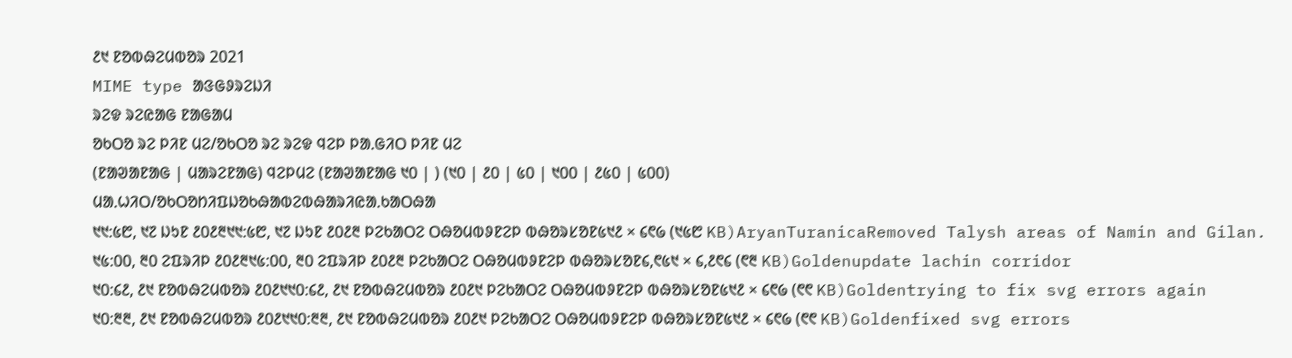᱒᱑ ᱱᱚᱵᱷᱮᱢᱵᱚᱨ 2021
MIME type ᱟᱝᱜᱽᱨᱮᱡᱤ
ᱨᱮᱫ ᱨᱮᱭᱟᱜ ᱱᱟᱜᱟᱢ
ᱚᱠᱛᱚ ᱨᱮ ᱞᱤᱱ ᱢᱮ/ᱚᱠᱛᱚ ᱨᱮ ᱨᱮᱫ ᱧᱮᱞ ᱞᱟᱹᱜᱤᱛ ᱞᱤᱱ ᱢᱮ
(ᱱᱟᱣᱟᱱᱟᱜ | ᱢᱟᱨᱮᱱᱟᱜ) ᱧᱮᱞᱢᱮ (ᱱᱟᱣᱟᱱᱟᱜ ᱑᱐ | ) (᱑᱐ | ᱒᱐ | ᱕᱐ | ᱑᱐᱐ | ᱒᱕᱐ | ᱕᱐᱐)
ᱢᱟᱹᱦᱤᱛ/ᱚᱠᱛᱚᱴᱤᱯᱡᱚᱠᱷᱟᱵᱮᱵᱷᱟᱨᱤᱭᱟᱹᱠᱟᱛᱷᱟ
᱑᱑:᱕᱘, ᱑᱗ ᱡᱩᱱ ᱒᱐᱒᱓᱑᱑:᱕᱘, ᱑᱗ ᱡᱩᱱ ᱒᱐᱒᱓ ᱞᱮᱠᱟᱛᱮ ᱛᱷᱚᱢᱵᱽᱱᱮᱞ ᱵᱷᱚᱨᱥᱚᱱ᱕᱑᱒ × ᱔᱖᱙ (᱑᱕᱘ KB)AryanTuranicaRemoved Talysh areas of Namin and Gilan.
᱑᱕:᱐᱐, ᱓᱐ ᱮᱯᱨᱤᱞ ᱒᱐᱒᱓᱑᱕:᱐᱐, ᱓᱐ ᱮᱯᱨᱤᱞ ᱒᱐᱒᱓ ᱞᱮᱠᱟᱛᱮ ᱛᱷᱚᱢᱵᱽᱱᱮᱞ ᱵᱷᱚᱨᱥᱚᱱ᱔,᱖᱕᱑ × ᱔,᱒᱖᱔ (᱖᱓ KB)Goldenupdate lachin corridor
᱑᱐:᱔᱒, ᱒᱑ ᱱᱚᱵᱷᱮᱢᱵᱚᱨ ᱒᱐᱒᱑᱑᱐:᱔᱒, ᱒᱑ ᱱᱚᱵᱷᱮᱢᱵᱚᱨ ᱒᱐᱒᱑ ᱞᱮᱠᱟᱛᱮ ᱛᱷᱚᱢᱵᱽᱱᱮᱞ ᱵᱷᱚᱨᱥᱚᱱ᱕᱑᱒ × ᱔᱖᱙ (᱖᱖ KB)Goldentrying to fix svg errors again
᱑᱐:᱓᱓, ᱒᱑ ᱱᱚᱵᱷᱮᱢᱵᱚᱨ ᱒᱐᱒᱑᱑᱐:᱓᱓, ᱒᱑ ᱱᱚᱵᱷᱮᱢᱵᱚᱨ ᱒᱐᱒᱑ ᱞᱮᱠᱟᱛᱮ ᱛᱷᱚᱢᱵᱽᱱᱮᱞ ᱵᱷᱚᱨᱥᱚᱱ᱕᱑᱒ × ᱔᱖᱙ (᱖᱖ KB)Goldenfixed svg errors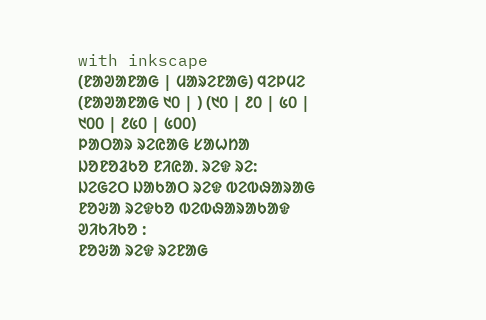with inkscape
(ᱱᱟᱣᱟᱱᱟᱜ | ᱢᱟᱨᱮᱱᱟᱜ) ᱧᱮᱞᱢᱮ (ᱱᱟᱣᱟᱱᱟᱜ ᱑᱐ | ) (᱑᱐ | ᱒᱐ | ᱕᱐ | ᱑᱐᱐ | ᱒᱕᱐ | ᱕᱐᱐)
ᱞᱟᱛᱟᱨ ᱨᱮᱭᱟᱜ ᱥᱟᱦᱴᱟ ᱡᱚᱱᱚᱲᱠᱚ ᱱᱤᱭᱟᱹ ᱨᱮᱫ ᱨᱮ:
ᱡᱮᱜᱮᱛ ᱡᱟᱠᱟᱛ ᱨᱮᱫ ᱵᱮᱵᱷᱟᱨᱟᱜ
ᱱᱚᱶᱟ ᱨᱮᱫᱠᱚ ᱵᱮᱵᱷᱟᱨᱟᱠᱟᱫ ᱣᱤᱠᱤᱠᱚ :
ᱱᱚᱶᱟ ᱨᱮᱫ ᱨᱮᱱᱟᱜ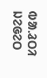ᱵᱟᱹᱲᱛᱤ ᱡᱮᱜᱮᱛ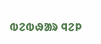ᱵᱮᱵᱷᱟᱨ ᱧᱮᱞ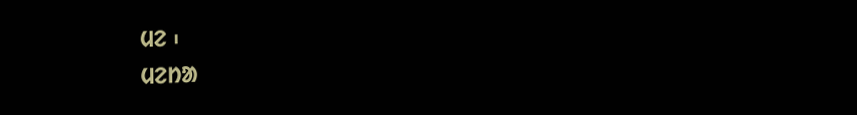ᱢᱮ ᱾
ᱢᱮᱴᱟ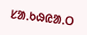ᱥᱟᱹᱠᱷᱭᱟᱹᱛ